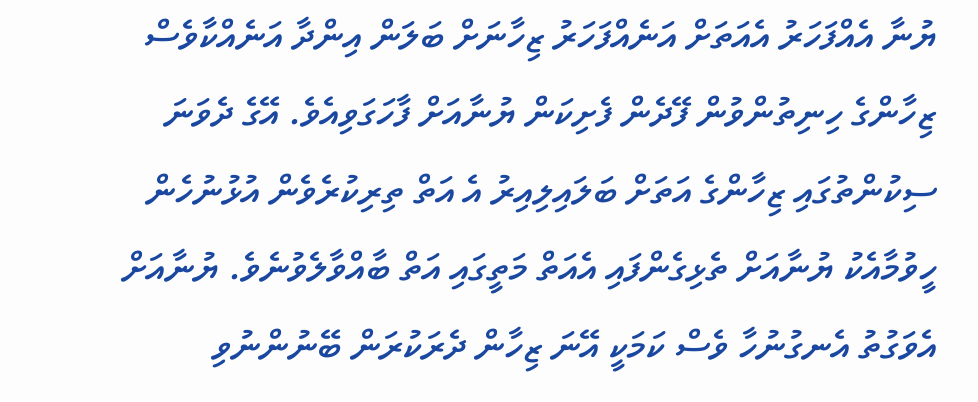ޔުނާ އެއްފަހަރު އެއަތަށް އަނެއްފަހަރު ޒިހާނަށް ބަލަން އިންދާ އަނެއްކާވެސް ޒިހާންގެ ހިނިތުންވުން ފޭދެން ފެށިކަން ޔުނާއަށް ފާހަގަވިއެވެ. އޭގެ ދެވަނަ ސިކުންތުގައި ޒިހާންގެ އަތަށް ބަލައިލިއިރު އެ އަތް ތިރިކުރެވެން އުޅުނުހެން ހީވުމާއެކު ޔުނާއަށް ތެޅިގެންފައި އެއަތް މަތީގައި އަތް ބާއްވާލެވުނެވެ. ޔުނާއަށް އެވަގުތު އެނގުނުހާ ވެސް ކަމަކީ އޭނަ ޒިހާން ދެރަކުރަން ބޭނުންނުވި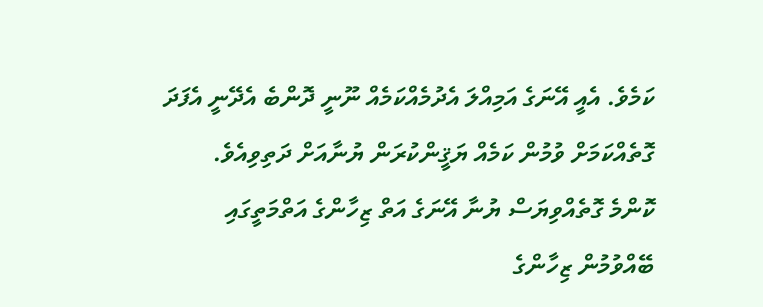ކަމެވެ. އެއީ އޭނަގެ އަމިއްލަ އެދުމެއްކަމެއް ނޫނީ ދޮންބެ އެދޭނީ އެފަދަ ގޮތެއްކަމަށް ވުމުން ކަމެއް ޔަޤީންކުރަން ޔުނާއަށް ދަތިވިއެވެ.
ކޮންމެ ގޮތެއްވިޔަސް ޔުނާ އޭނަގެ އަތް ޒިހާންގެ އަތްމަތީގައި ބޭއްވުމުން ޒިހާންގެ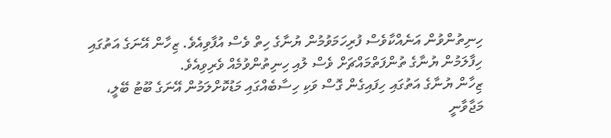ހިނިތުންވުން އަނެއްކާވެސް ފުރިހަމަވުމުން ޔުނާގެ ހިތް ވެސް އުފާވިއެވެ. ޒިހާން އޭނަގެ އަތުގައި ހިފާލަމުން ޔުނާގެ ތުންފަތްމައްޗަށް ވެސް ލުއި ހިނިތުންވުމެއް ވެރިވިއެވެ.
ޒިހާން ޔުނާގެ އަތުގައި ހިފައިގެން ގޮސް ވަކި ހިސާބެއްގައި މަޑުކޮށްލަމުން އޭނަގެ ބޫޓު ބޭލީ، މަޖާވާނީ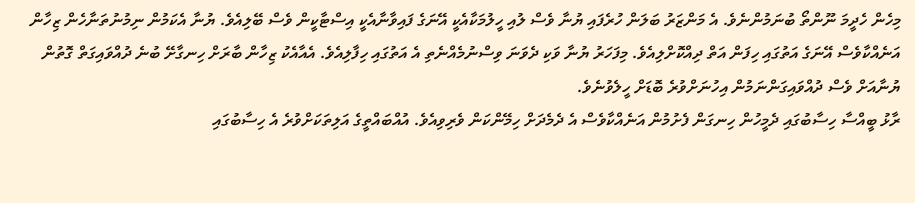މިހެން ހެދީމަ ނޫންތޯ ބުނަމުންނެވެ. އެ މަންޒަރު ބަލަން ހުރެފައި ޔުނާ ވެސް ލުއި ހީލުމަކާއެކީ އޭނަގެ ފައިވާނާއެކީ އިސްޓާކީން ވެސް ބޭލިއެވެ. ޔުނާ އެކަމުން ނިމުނުތަނާހެން ޒިހާން އަނެއްކާވެސް އޭނަގެ އަތުގައި ހިފަން އަތް ދިއްކޮށްލިއެވެ. މިފަހަރު ޔުނާ ވަކި ދެވަނަ ވިސްނުމެއްނެތި އެ އަތުގައި ހިފާލިއެވެ. އެއާއެކު ޒިހާން ބާރަށް ހިނގާށޭ ބުނެ ދުއްވައިގަތް ގޮތުން ޔުނާއަށް ވެސް ދުއްވައިގަންނަމުން އިހުނަށްވުރެ ބޮޑަށް ހީލެވުނެވެ.
ރާޅު ބީއްސާ ހިސާބުގައި ދެމީހުން ހިނގަން ފެށުމުން އަނެއްކާވެސް އެ ދެމެދަށް ހިމޭންކަން ވެރިވިއެވެ. އުއްބައްތީގެ އަލިތަކަށްވުރެ އެ ހިސާބުގައި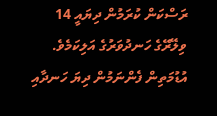ރަސްކަން ކުރަމުން ދިޔައީ 14 ވިލޭރޭގެ ހަނދުވަރުގެ އަލިކަމެވެ. އުޑުމަތިން ފެންނަމުން ދިޔަ ހަނދާއި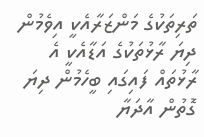ތަރިތަކުގެ މަންޒަރާއެކީ އިވެމުން ދިޔަ ރާޅުތަކުގެ އަޑާއެކީ އެ ރާޅުތައް ފައިގައި ބީހެމުން ދިޔަ ގޮތުން އާދަޔާ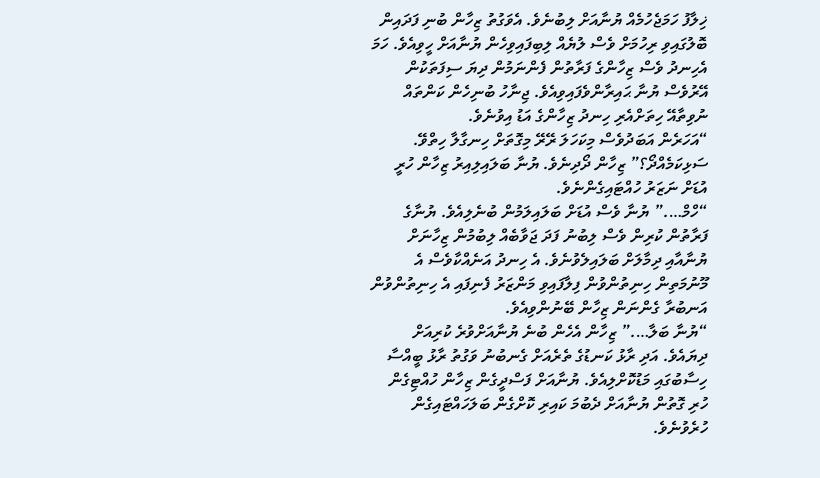ޚިލާފު ހަމަޖެހުމެއް ޔުނާއަށް ލިބުނެވެ. އެވަގުތު ޒިހާން ބުނި ފަދައިން ބޮލުގައިވި ރިހުމަށް ވެސް ލުޔެއް ލިބިފައިވިހެން ޔުނާއަށް ހީވިއެވެ. ހަމަ އެހިނދު ވެސް ޒިހާންގެ ފަރާތުން ފެންނަމުން ދިޔަ ސިފަތަކުން އޭރުވެސް ޔުނާ ޙައިރާންވެފައިވިއެވެ. ޖިނާހު ބުނިހެން ކަންތައް ނުވިތާއޭ ހިތަށްއެރި ހިނދު ޒިހާންގެ އަޑު އިވުނެވެ.
“އަހަރެން އަބަދުވެސް މިކަހަލަ ރޭރޭ މިގޮތަށް ހިނގާލާ ހިތްވޭ. ސަޅިކަމެއްދޯ؟” ޒިހާން ދޯދިނެވެ. ޔުނާ ބަލައިލިއިރު ޒިހާން ހުރީ އުޑަށް ނަޒަރު ހުއްޓައިގެންނެވެ.
“ހްމް….” ޔުނާ ވެސް އުޑަށް ބަލައިލަމުން ބުނެލިއެވެ. ޔުނާގެ ފަރާތުން ކުރިން ވެސް ލިބުނު ފަދަ ޖަވާބެއް ލިބުމުން ޒިހާނަށް ޔުނާއާއި ދިމާލަށް ބަލައިލެވުނެވެ. އެ ހިނދު އަނެއްކާވެސް އެ މޫނުމަތިން ހިނިތުންވުން ފިލާފައިވި މަންޒަރު ފެނިފައި އެ ހިނިތުންވުން އަނބުރާ ގެންނަން ޒިހާން ބޭނުންވިއެވެ.
“ޔުނާ ބަލާ….” ޒިހާން އެހެން ބުނެ ޔުނާއަށްވުރެ ކުރިއަށް ދިޔައެވެ. އަދި ރާޅު ކަނޑުގެ ތެރެއަށް ގެނބުނު ވަގުތު ރާޅު ބީއްސާ ހިސާބުގައި މަޑުކޮށްލިއެވެ. ޔުނާއަށް ފަސްދީގެން ޒިހާން ހުއްޓިގެން ހުރި ގޮތުން ޔުނާއަށް ދެބުމަ ކައިރި ކޮށްގެން ބަލަހައްޓައިގެން ހުރެވުނެވެ.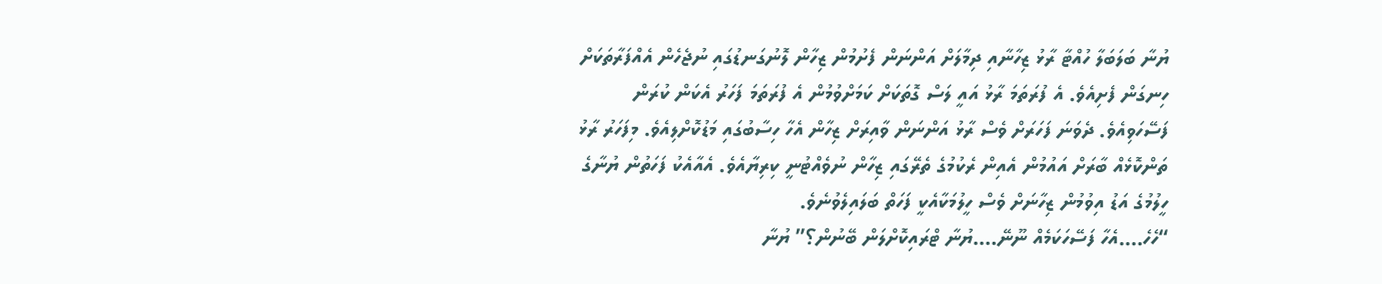ޔުނާ ބަލަބަލާ ހުއްޓާ ރާޅު ޒިހާނާއި ދިމާލަށް އަންނަން ފެށުމުން ޒިހާން ލޮނުގަނޑުގައި ނުޖެހެން އެއްފަރާތަކަށް ހިނގަން ފެށިއެވެ. އެ ފުރަތަމަ ރާޅު އައީ ލަސް ގޮތަކަށް ކަމަށްވުމުން އެ ފުރަތަމަ ފަހަރު އެކަން ކުރަން ފަސޭހަވިއެވެ. ދެވަނަ ފަހަރަށް ވެސް ރާޅު އަންނަން ވާއިރަށް ޒިހާން އެހާ ހިސާބުގައި މަޑުކޮށްލިއެވެ. މިފަހަރު ރާޅު ތަންކޮޅެއް ބާރަށް އައުމުން އެއިން ރެކުމުގެ ތެރޭގައި ޒިހާން ނުވެއްޓުނީ ކިރިޔާއެވެ. އެއާއެކު ފަހަތުން ޔުނާގެ ހީލުމުގެ އަޑު އިވުމުން ޒިހާނަށް ވެސް ހީލުމަކާއެކީ ފަހަތް ބަލައިލެވުނެވެ.
“ހެހެ….އެހާ ފަސޭހަކަމެއް ނޫނޭ….ޔުނާ ޓްރައިކޮށްލަން ބޭނުން؟” ޔުނާ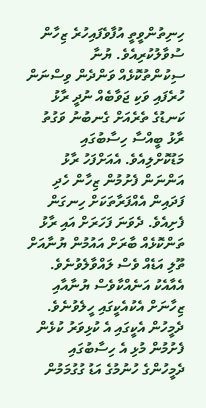ހިނިތުންވީތީ އުފާވެފައިހުރެ ޒިހާން ސުވާލުކުރިއެވެ. ޔުނާ ސިކުންތުކޮޅެއް ވަންދެން ވިސްނަން ހުރެފައި ވަކި ޖަވާބެއް ނުދީ ރާޅު ކަނޑުގެ ތެރެއަށް ގެނބުނު ވަގުތު ރާޅު ބީއްސާ ހިސާބުގައި މަޑުކޮށްލިއެވެ. އެއަށްފަހު ރާޅު އަންނަން ފެށުމުން ޒިހާން ހެދި ފަދައިން އެއްފަރާތަކަށް ހިނގަން ފެށިއެވެ. ދެވަނަ ފަހަރަށް އައި ރާޅު ތަންކޮޅެއް ބާރަށް އައުމުން ޔުނާއަށް ތޫލި އަޑެއް ވެސް ލައްވާލެވުނެވެ. އެއާއެކު އަނެއްކާވެސް ޔުނާއާއި ޒިހާނަށް އެކުއެކީގައި ހީލެވުނެވެ.
ދެމީހުން އެކީގައި އެ ކުޅިވަރު ކުޅެން ފެށުމުން މުޅި އެ ހިސާބުގައި ދެމީހުންގެ ހުނުމުގެ އަޑު ގުގުމަމުން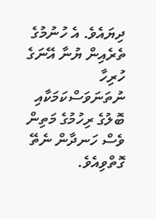ދިޔައެވެ. އެ ހުނުމުގެ ތެރެއިން ޔުނާ އޭނަގެ ހުރިހާ ނުތަނަވަސްކަމަކާއި ބޮލުގެ ރިހުމުގެ މަތިން ވެސް ހަނދާން ނެތޭ ގޮތްވިއެވެ.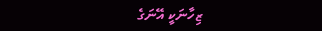ޒިހާނަކީ އޭނަގެ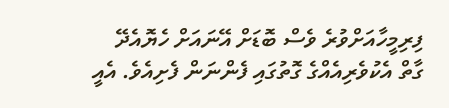ފިރިމީހާއަށްވުރެ ވެސް ބޮޑަށް އޭނައަށް ހެޔޮއެދޭ ގާތް އެކުވެރިއެއްގެ ގޮތުގައި ފެންނަން ފެށިއެވެ. އެއީ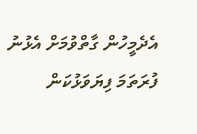އެދެމީހުން ގާތްވުމަށް އެޅުނު ފުރަތަމަ ފިޔަވަޅުކަން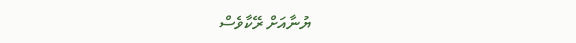ޔުނާއަށް ރޭކާވެސް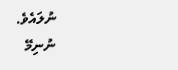ނުލައެވެ.
ނުނިމޭ